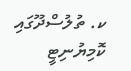ކ. ތުލުސްދޫގައި ކޮމިޔުނިޓީ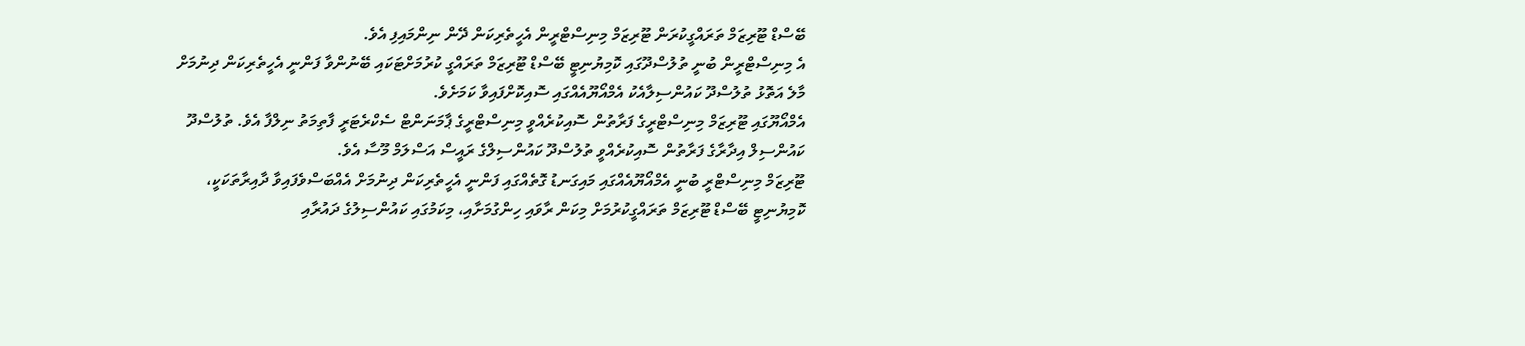ބޭސްޑް ޓޫރިޒަމް ތަރައްގީކުރަން ޓޫރިޒަމް މިނިސްޓްރީން އެހީތެރިކަން ދޭން ނިންމައިފި އެވެ.
އެ މިނިސްޓްރީން ބުނީ ތުލުސްދޫގައި ކޮމިޔުނިޓީ ބޭސްޑް ޓޫރިޒަމް ތަރައްގީ ކުރުމަށްޓަކައި ބޭނުންވާ ފަންނީ އެހީތެރިކަން ދިނުމަށް މާލެ އަތޮޅު ތުލުސްދޫ ކައުންސިލާއެކު އެމްއޯޔޫއެއްގައި ސޮއިކޮށްފައިވާ ކަމަށެވެ.
އެމްއޯޔޫގައި ޓޫރިޒަމް މިނިސްޓްރީގެ ފަރާތުން ސޮއިކުރެއްވީ މިނިސްޓްރީގެ ޕާމަނަންޓް ސެކްރެޓަރީ ފާތިމަތު ނިލްފާ އެވެ. ތުލުސްދޫ ކައުންސިލް އިދާރާގެ ފަރާތުން ސޮއިކުރެއްވީ ތުލުސްދޫ ކައުންސިލްގެ ރައީސް އަސްލަމް މޫސާ އެވެ.
ޓޫރިޒަމް މިނިސްޓްރީ ބުނީ އެމްއޯޔޫއެއްގައި މައިގަނޑު ގޮތެއްގައި ފަންނީ އެހީތެރިކަން ދިނުމަށް އެއްބަސްވެފައިވާ ދާއިރާތަކަކީ، ކޮމިޔުނިޓީ ބޭސްޑް ޓޫރިޒަމް ތަރައްގީކުރުމަށް މިކަން ރާވައި ހިންގުމަށާއި، މިކަމުގައި ކައުންސިލުގެ ދައުރާއި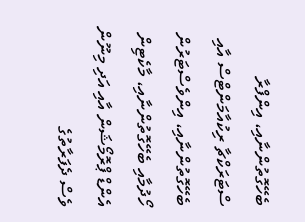ބެހޭގޮތުންނާއި، އިންފްރާ ސްޓަރަކްޗާ ރިކުއާމަންޓްސް އާއި ބެހޭގޮތުންނާއި، އިންވެސްޓަރުން ހޯދުމާއި ބެހޭގޮތުންނާއި، މާކެޓިން އެންޑް ޕްރޮމޯޝަން އާއި އަދި މިނޫން ވެސް ދެފަރާތުގެ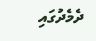ދެމެދުގައި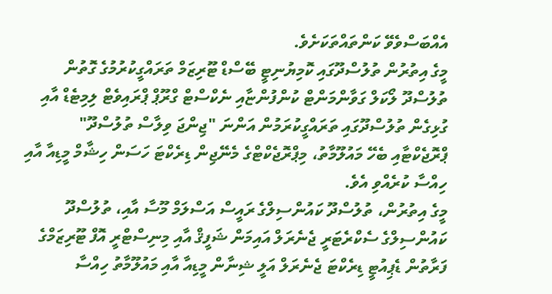އެއްބަސްވެވޭ ކަންތައްތަކަށެވެ.
މީގެ އިތުރުން ތުލުސްދޫގައި ކޮމިޔުނިޓީ ބޭސްޑް ޓޫރިޒަމް ތަރައްގީކުރުމުގެ ގޮތުން ތުލުސްދޫ ލޯކަލް ގަވާންމަންޓް ކުންފުންޏާއި ނެކްސްޓް ގްރޫޕް ޕްރައިވެޓް ލިމިޓެޑް އާއި ގުޅިގެން ތުލުސްދޫގައި ތަރައްގީކުރަމުން އަންނަ "ޖިންޖަ ވިލާސް ތުލުސްދޫ" ޕްރޮޖެކްޓާއި ބެހޭ މައުލޫމާތު، މިޕްރޮޖެކްޓްގެ މެނޭޖިން ޑިރެކްޓަ ހަސަން ހިޝާމް މީޑިއާ އާއި ހިއްސާ ކުރެއްވި އެވެ.
މީގެ އިތުރުން، ތުލުސްދޫ ކައުންސިލްގެ ރައީސް އަސްލަމް މޫސާ އާއި، ތުލުސްދޫ ކައުންސިލްގެ ސެކްރެޓަރީ ޖެނެރަލް އައިމަން ޝަފީޤް އާއި މިނިސްޓްރީ އޮފް ޓޫރިޒަމްގެ ފަރާތުން ޑެޕިއުޓީ ޑިރެކްޓަ ޖެނެރަލް އަލީ ޝިނާން މީޑިއާ އާއި މައުލޫމާތު ހިއްސާ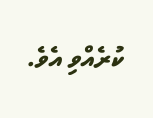ކުރެއްވި އެވެ.